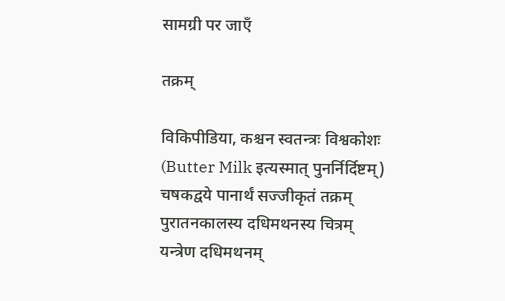सामग्री पर जाएँ

तक्रम्

विकिपीडिया, कश्चन स्वतन्त्रः विश्वकोशः
(Butter Milk इत्यस्मात् पुनर्निर्दिष्टम्)
चषकद्वये पानार्थं सज्जीकृतं तक्रम्
पुरातनकालस्य दधिमथनस्य चित्रम्
यन्त्रेण दधिमथनम्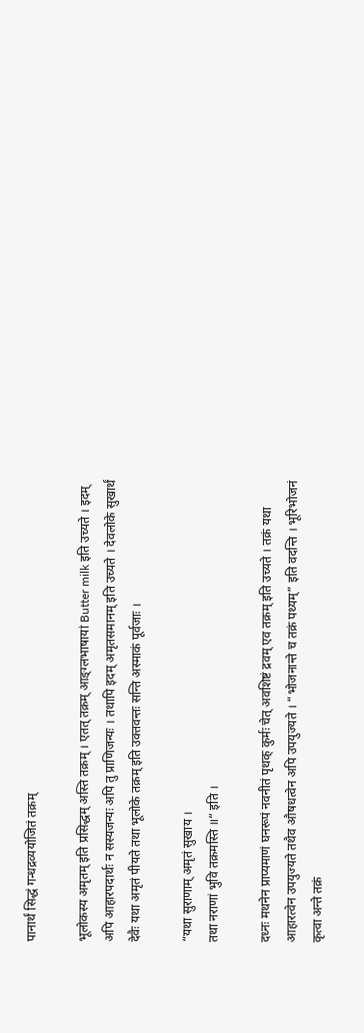पानार्थं सिद्धं गन्धद्रव्ययोजितं तक्रम्

भूलोकस्य अमृतम् इति प्रसिद्धम् अस्ति तक्रम् । एतत् तक्रम् आङ्ग्लभाषायां Butter milk इति उच्यते । इदम् अपि आहारपदार्थः न सस्यजन्यः अपि तु प्राणिजन्यः । तथापि इदम् अमृतसमानम् इति उच्यते । देवलोके सुखार्थं देवैः यथा अमृतं पीयते तथा भूलोके तक्रम् इति उक्तवन्तः सन्ति अस्माकं पूर्वजाः ।

“यथा सुराणाम् अमृतं सुखाय ।
तथा नराणां भुवि तक्रमस्ति ॥“ इति ।

दध्नः मथनेन प्राप्यमाणं घनरूपं नवनीतं पृथक् कुर्मः चेत् अवशिष्टं द्रवम् एव तक्रम् इति उच्यते । तक्रं यथा आहारत्वेन उपयुज्यते तथैव औषधत्वेन अपि उपयुज्यते । “भोजनान्ते च तक्रं पथ्यम्” इति वदन्ति । भूरिभोजनं कृत्वा अन्ते तक्रं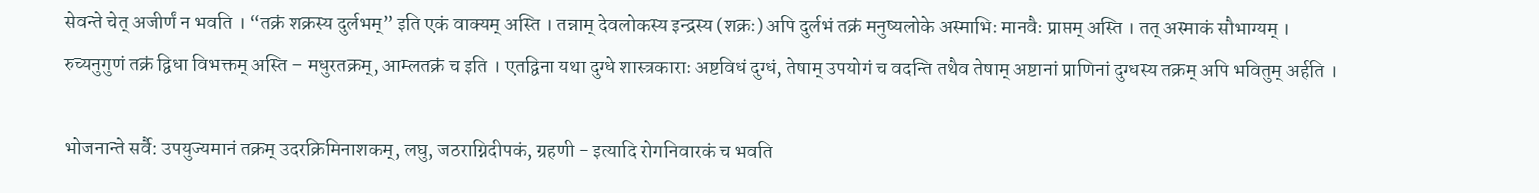सेवन्ते चेत् अजीर्णं न भवति । “तक्रं शक्रस्य दुर्लभम्” इति एकं वाक्यम् अस्ति । तन्नाम् देवलोकस्य इन्द्रस्य (शक्रः) अपि दुर्लभं तक्रं मनुष्यलोके अस्माभिः मानवैः प्राप्तम् अस्ति । तत् अस्माकं सौभाग्यम् । रुच्यनुगुणं तक्रं द्विधा विभक्तम् अस्ति – मधुरतक्रम्, आम्लतक्रं च इति । एतद्विना यथा दुग्धे शास्त्रकाराः अष्टविधं दुग्धं, तेषाम् उपयोगं च वदन्ति तथैव तेषाम् अष्टानां प्राणिनां दुग्धस्य तक्रम् अपि भवितुम् अर्हति ।

भोजनान्ते सर्वै: उपयुज्यमानं तक्रम् उदरक्रिमिनाशकम्, लघु, जठराग्निदीपकं, ग्रहणी - इत्यादि रोगनिवारकं च भवति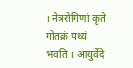। नेत्ररोगिणां कृते गोतक्रं पथ्यं भवति । आयुर्वेदे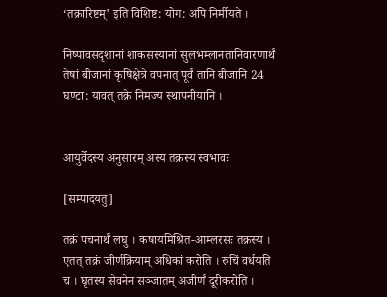‘तक्रारिष्टम्’ इति विशिष्ट: योग: अपि निर्मीयते ।

निष्पावसदृशानां शाकसस्यानां सुलभम्लानतानिवारणार्थं तेषां बीजानां कृषिक्षेत्रे वपनात् पूर्वं तानि बीजानि 24 घण्टा: यावत् तक्रे निमज्य स्थापनीयानि ।


आयुर्वेदस्य अनुसारम् अस्य तक्रस्य स्वभावः

[सम्पादयतु]

तक्रं पचनार्थं लघु । कषायमिश्रित-आम्लरसः तक्रस्य । एतत् तक्रं जीर्णक्रियाम् अधिकां करोति । रुचिं वर्धयति च । घृतस्य सेवनेन सञ्जातम् अजीर्णं दूरीकरोति ।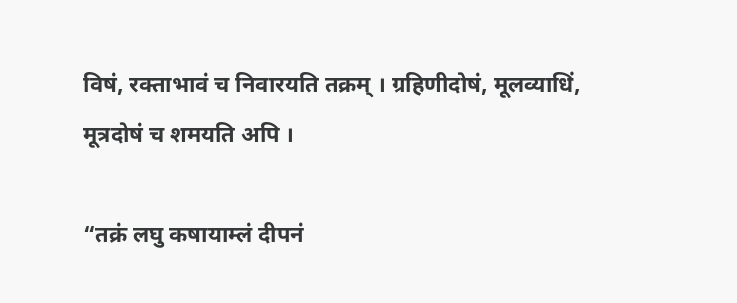विषं, रक्ताभावं च निवारयति तक्रम् । ग्रहिणीदोषं, मूलव्याधिं, मूत्रदोषं च शमयति अपि ।

“तक्रं लघु कषायाम्लं दीपनं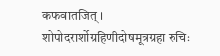कफवातजित् ।
शोपोदरार्शोग्रहिणीदोषमूत्रग्रहा रुचिः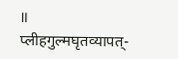॥
प्लीहगुल्मघृतव्यापत्-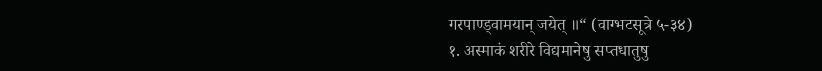गरपाण्ड्वामयान् जयेत् ॥“ (वाग्भटसूत्रे ५-३४)
१. अस्माकं शरीरे विद्यमानेषु सप्तधातुषु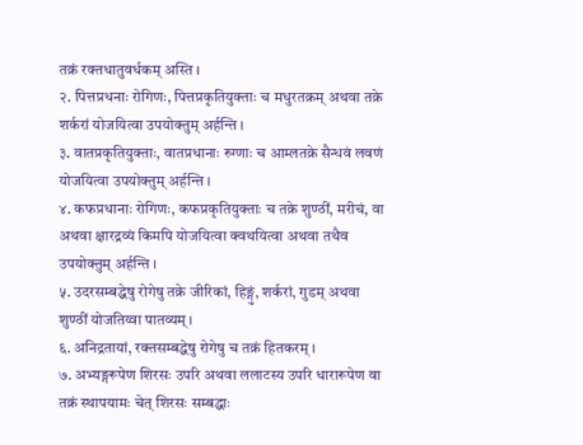तक्रं रक्तधातुवर्धकम् अस्ति ।
२. पित्तप्रधनाः रोगिणः, पित्तप्रकृतियुक्ताः च मधुरतक्रम् अथवा तक्रे शर्करां योजयित्वा उपयोक्तुम् अर्हन्ति ।
३. वातप्रकृतियुक्ताः, वातप्रधानाः रुग्णाः च आम्लतक्रे सैन्धवं लवणं योजयित्वा उपयोक्तुम् अर्हन्ति ।
४. कफप्रधानाः रोगिणः, कफप्रकृतियुक्ताः च तक्रे शुण्ठीं, मरीचं, वा अथवा क्षारद्रव्यं किमपि योजयित्वा क्वथयित्वा अथवा तथैव उपयोक्तुम् अर्हन्ति ।
५. उदरसम्बद्धेषु रोगेषु तक्रे जीरिकां, हिङ्गुं, शर्करां, गुडम् अथवा शुण्ठीं योजतिय्वा पातव्यम् ।
६. अनिद्रतायां, रक्तसम्बद्धेषु रोगेषु च तक्रं हितकरम् ।
७. अभ्यङ्गरूपेण शिरसः उपरि अथवा ललाटस्य उपरि धारारूपेण वा तक्रं स्थापयामः चेत् शिरसः सम्बद्धाः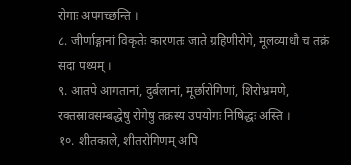रोगाः अपगच्छन्ति ।
८. जीर्णाङ्गानां विकृतेः कारणतः जाते ग्रहिणीरोगे, मूलव्याधौ च तक्रं सदा पथ्यम् ।
९. आतपे आगतानां, दुर्बलानां, मूर्छारोगिणां, शिरोभ्रमणे, रक्तस्रावसम्बद्धेषु रोगेषु तक्रस्य उपयोगः निषिद्धः अस्ति ।
१०. शीतकाले, शीतरोगिणम् अपि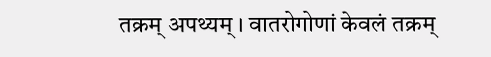तक्रम् अपथ्यम् । वातरोगोणां केवलं तक्रम्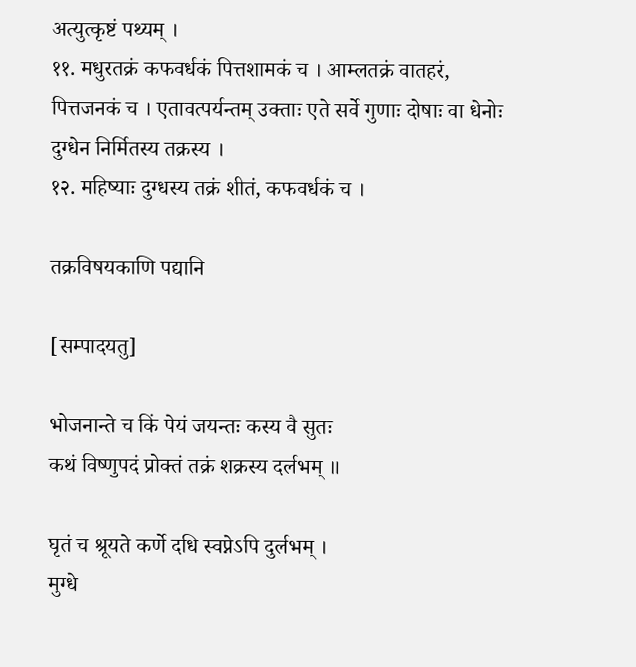अत्युत्कृष्टं पथ्यम् ।
११. मधुरतक्रं कफवर्धकं पित्तशामकं च । आम्लतक्रं वातहरं, पित्तजनकं च । एतावत्पर्यन्तम् उक्ताः एते सर्वे गुणाः दोषाः वा धेनोः दुग्धेन निर्मितस्य तक्रस्य ।
१२. महिष्याः दुग्धस्य तक्रं शीतं, कफवर्धकं च ।

तक्रविषयकाणि पद्यानि

[सम्पादयतु]

भोजनान्ते च किं पेयं जयन्तः कस्य वै सुतः
कथं विष्णुपदं प्रोक्तं तक्रं शक्रस्य दर्लभम् ॥

घृतं च श्रूयते कर्णे दधि स्वप्नेऽपि दुर्लभम् ।
मुग्धे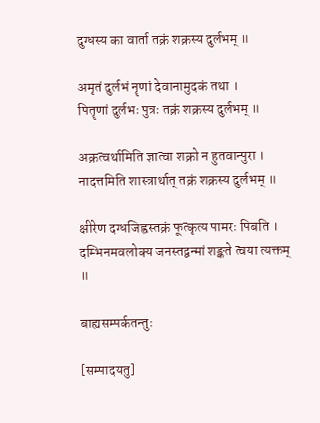दुग्धस्य का वार्ता तक्रं शक्रस्य दुर्लभम् ॥

अमृतं दुर्लभं नॄणां देवानामुदकं तथा ।
पितॄणां दुर्लभः पुत्रः तक्रं शक्रस्य दुर्लभम् ॥

अक्रत्वर्थामिति ज्ञात्वा शक्रो न हुतवान्पुरा ।
नादत्तमिति शास्त्रार्थात् तक्रं शक्रस्य दुर्लभम् ॥

क्षीरेण दग्धजिह्वस्तक्रं फूत्कृत्य पामरः पिबति ।
दम्भिनमवलोक्य जनस्तद्वन्मां शङ्कते त्वया त्यक्तम् ॥

बाह्यसम्पर्कतन्तुः

[सम्पादयतु]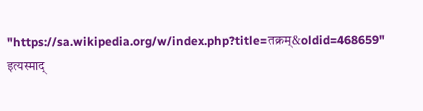"https://sa.wikipedia.org/w/index.php?title=तक्रम्&oldid=468659" इत्यस्माद्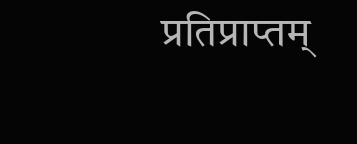प्रतिप्राप्तम्